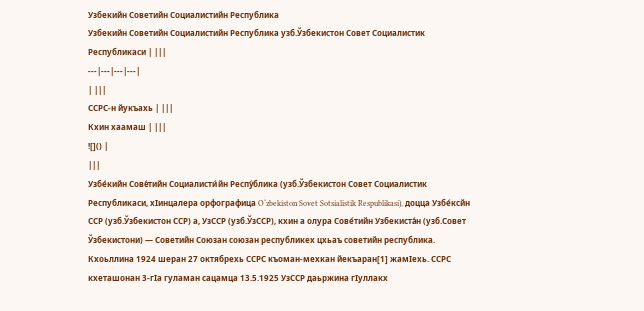Узбекийн Советийн Социалистийн Республика
Узбекийн Советийн Социалистийн Республика узб.Ўзбекистон Совет Социалистик Республикаси | |||
---|---|---|---|
| |||
ССРС-н йукъахь | |||
Кхин хаамаш | |||
![]() |
|||
Узбе́кийн Сове́тийн Социалисти́йн Респу́блика (узб.Ўзбекистон Совет Социалистик Республикаси, хӀинцалера орфографица O‘zbekiston Sovet Sotsialistik Respublikasi), доцца Узбе́ксйн ССР (узб.Ўзбекистон ССР) а, УзССР (узб.ЎзССР), кхин а олура Сове́тийн Узбекиста́н (узб.Совет Ўзбекистони) — Советийн Союзан союзан республикех цхьаъ советийн республика.
Кхоьллина 1924 шеран 27 октябрехь ССРС къоман-мехкан йекъаран[1] жамӀехь. ССРС кхеташонан 3-гӀа гуламан сацамца 13.5.1925 УзССР даьржина гӀуллакх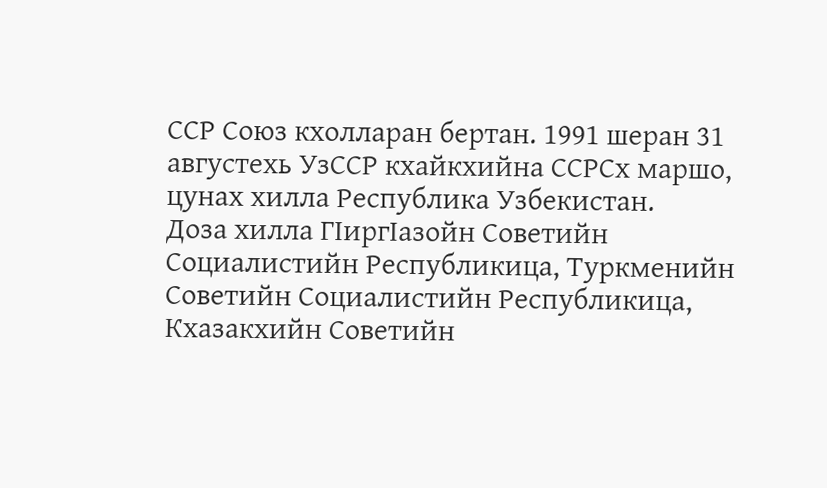ССР Союз кхолларан бертан. 1991 шеран 31 августехь УзССР кхайкхийна ССРСх маршо, цунах хилла Республика Узбекистан.
Доза хилла ГӀиргӀазойн Советийн Социалистийн Республикица, Туркменийн Советийн Социалистийн Республикица, Кхазакхийн Советийн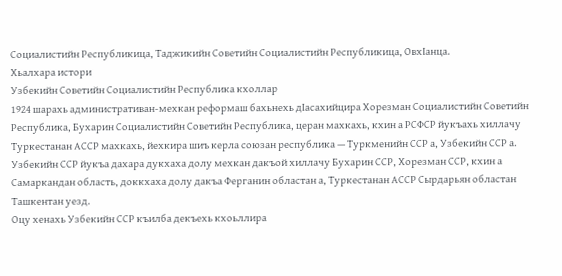Социалистийн Республикица, Таджикийн Советийн Социалистийн Республикица, ОвхӀанца.
Хьалхара истори
Узбекийн Советийн Социалистийн Республика кхоллар
1924 шарахь административан-мехкан реформаш бахьнехь дӀасахийцира Хорезман Социалистийн Советийн Республика, Бухарин Социалистийн Советийн Республика, церан махкахь, кхин а РСФСР йукъахь хиллачу Туркестанан АССР махкахь, йехкира шиъ керла союзан республика — Туркменийн ССР а, Узбекийн ССР а. Узбекийн ССР йукъа дахара дукхаха долу мехкан дакъой хиллачу Бухарин ССР, Хорезман ССР, кхин а Самаркандан область, доккхаха долу дакъа Ферганин областан а, Туркестанан АССР Сырдарьян областан Ташкентан уезд.
Оцу хенахь Узбекийн ССР къилба декъехь кхоьллира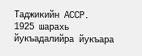Таджикийн АССР.
1925 шарахь йукъадалийра йукъара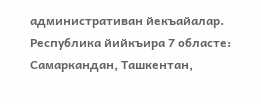административан йекъайалар. Республика йийкъира 7 областе: Самаркандан, Ташкентан,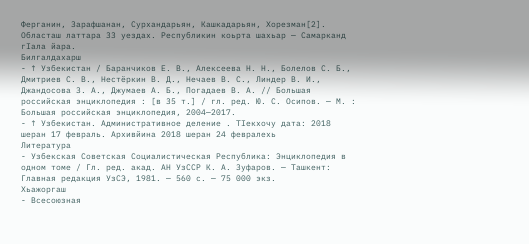Ферганин, Зарафшанан, Сурхандарьян, Кашкадарьян, Хорезман[2]. Областаш латтара 33 уездах. Республикин коьрта шахьар — Самарканд гӀала йара.
Билгалдахарш
- ↑ Узбекистан / Баранчиков Е. В., Алексеева Н. Н., Болелов С. Б., Дмитриев С. В., Нестёркин В. Д., Нечаев В. С., Линдер В. И., Джандосова З. А., Джумаев А. Б., Погадаев В. А. // Большая российская энциклопедия : [в 35 т.] / гл. ред. Ю. С. Осипов. — М. : Большая российская энциклопедия, 2004—2017.
- ↑ Узбекистан. Административное деление . ТӀекхочу дата: 2018 шеран 17 февраль. Архивйина 2018 шеран 24 февралехь
Литература
- Узбекская Советская Социалистическая Республика: Энциклопедия в одном томе / Гл. ред. акад. АН УзССР К. А. Зуфаров. — Ташкент: Главная редакция УзСЭ, 1981. — 560 с. — 75 000 экз.
Хьажоргаш
- Всесоюзная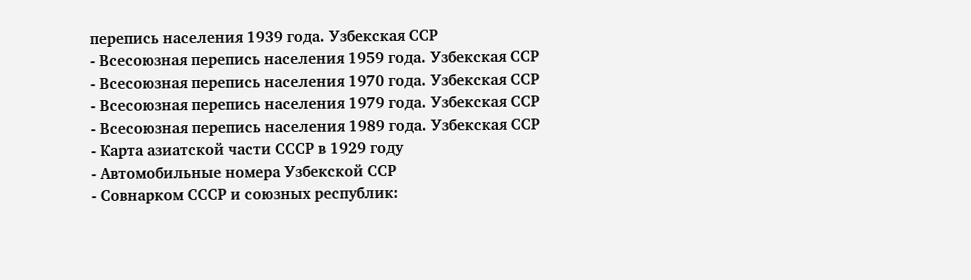перепись населения 1939 года. Узбекская ССР
- Всесоюзная перепись населения 1959 года. Узбекская ССР
- Всесоюзная перепись населения 1970 года. Узбекская ССР
- Всесоюзная перепись населения 1979 года. Узбекская ССР
- Всесоюзная перепись населения 1989 года. Узбекская ССР
- Карта азиатской части СССР в 1929 году
- Автомобильные номера Узбекской ССР
- Совнарком СССР и союзных республик: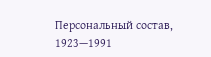Персональный состав, 1923—1991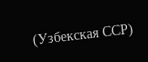(Узбекская ССР)